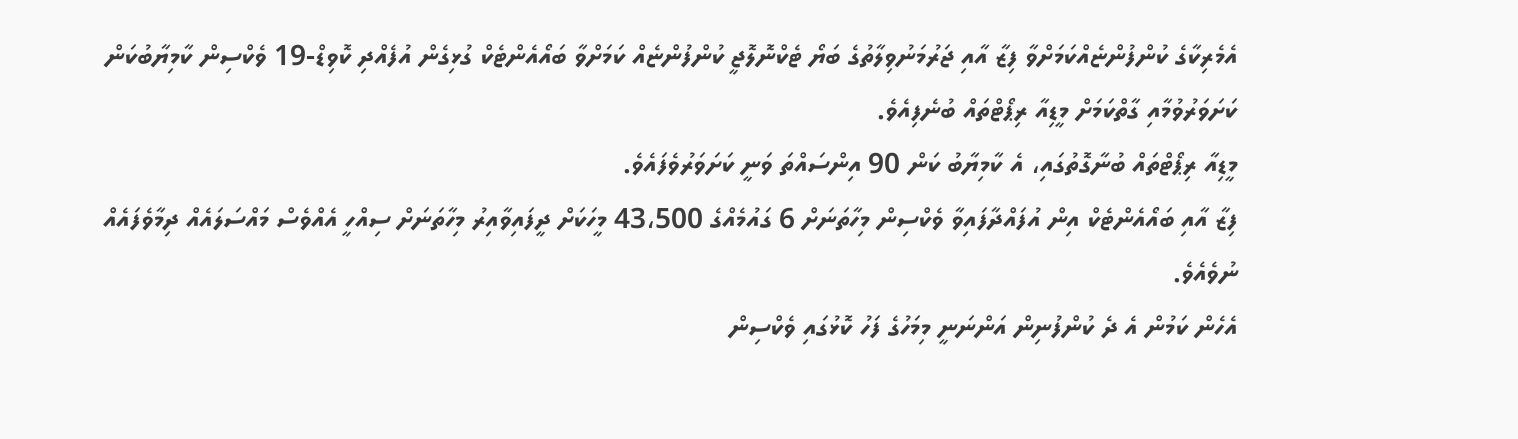އެމެރިކާގެ ކުންފުންޏެއްކަމަށްވާ ފިޒާ އާއި ޖަރުމަނުވިލާތުގެ ބަޔޯ ޓެކްނޮލޮޖީ ކުންފުންޏެއް ކަމަށްވާ ބައޯއެންޓެކް ގުޅިގެން އުފެއްދި ކޮވިޑް-19 ވެކްސިން ކާމިޔާބުކަން ކަށަވަރުވުމާއި ގާތްކަމަށް މީޑިއާ ރިޕޯޓްތައް ބުނެފިއެވެ.
މީޑިއާ ރިޕޯޓްތައް ބުނާގޮތުގައި، އެ ކާމިޔާބު ކަން 90 އިންސައްތަ ވަނީ ކަށަވަރުވެފައެވެ.
ފިޒާ އާއި ބައޯއެންޓެކް އިން އުފައްދާފައިވާ ވެކްސިން މިހާތަނަށް 6 ގައުމެއްގެ 43،500 މީހަކަށް ދީފައިވާއިރު މިހާތަނަށް ސިއްހީ އެއްވެސް މައްސަލައެއް ދިމާވެފައެއް ނުވެއެވެ.
އެހެން ކަމުން އެ ދެ ކުންފުނިން އަންނަނީ މިމަހުގެ ފަހު ކޮޅުގައި ވެކްސިން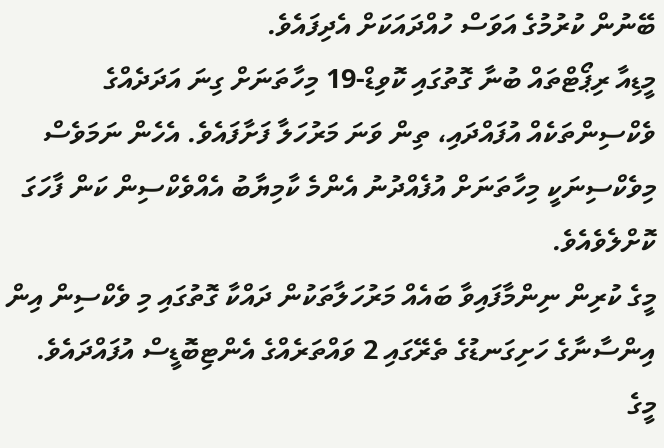ބޭނުން ކުރުމުގެ އަވަސް ހުއްދައަކަށް އެދިފައެވެ.
މީޑިއާ ރިޕޯޓްތައް ބުނާ ގޮތުގައި ކޮވިޑް-19 މިހާތަނަށް ގިނަ އަދަދެއްގެ ވެކްސިންތަކެއް އުފައްދައި، ތިން ވަނަ މަރުހަލާ ފަށާފައެވެ. އެހެން ނަމަވެސް މިވެކްސިނަކީ މިހާތަނަށް އުފެއްދުނު އެންމެ ކާމިޔާބު އެއްވެކްސިން ކަން ފާހަގަ ކޮށްލެވެއެވެ.
މީގެ ކުރިން ނިންމާފައިވާ ބައެއް މަރުހަލާތަކުން ދައްކާ ގޮތުގައި މި ވެކްސިން އިން އިންސާނާގެ ހަށިގަނޑުގެ ތެރޭގައި 2 ވައްތަރެއްގެ އެންޓިބޮޑީސް އުފައްދައެވެ. މީގެ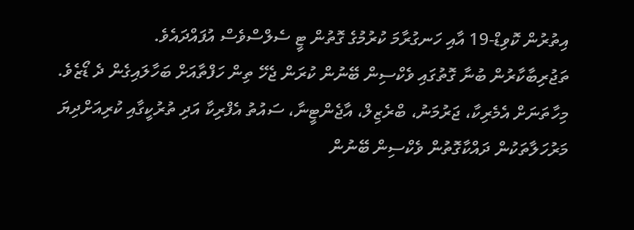އިތުރުން ކޮވިޑް-19 އާއި ހަނގުރާމަ ކުރުމުގެ ގޮތުން ޓީ ސެލްސްވެސް އުފައްދައެވެ.
ތަޖުރިބާކާރުން ބުނާ ގޮތުގައި ވެކްސިން ބޭނުން ކުރަން ޖެހޭ ތިން ހަފްތާއަށް ބަހާލައިގެން ދެ ޑޯޒެވެ.
މިހާތަނަށް އެމެރިކާ، ޖަރުމަނު، ބްރެޒިލް، އާޖެންޓީނާ، ސައުތު އެފްރިކާ އަދި ތުރުކީގާއި ކުރިއަށްދިޔަ މަރުހަލާތަކުން ދައްކާގޮތުން ވެކްސިން ބޭނުން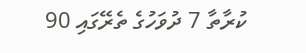ކުރާތާ 7 ދުވަހުގެ ތެރޭގައި 90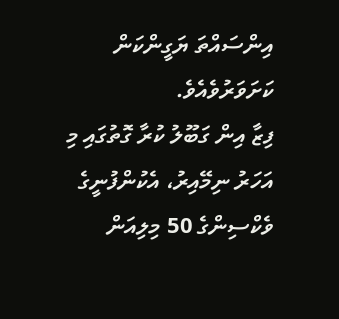އިންސައްތަ ޔަގީންކަން ކަށަވަރުވެއެވެ.
ފިޒާ އިން ގަބޫލު ކުރާ ގޮތުގައި މި އަހަރު ނިމޭއިރު، އެކުންފުނީގެ ވެކްސިންގެ 50 މިލިއަން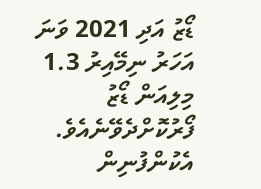ޑޯޒު އަދި 2021 ވަނަ އަހަރު ނިމޭއިރު 1.3 މިލިއަން ޑޯޒު ފޯރުކޮށްދެވޭނެއެވެ.
އެކުންފުނިން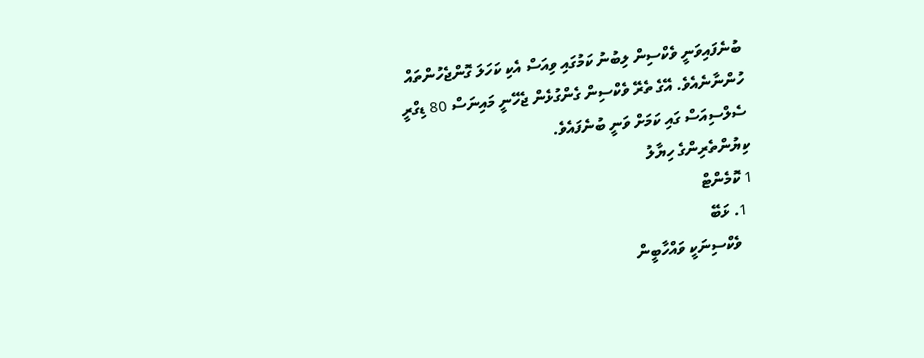ބުނެފައިވަނީ ވެކްސިން ލިބުނު ކަމުގައި ވިއަސް އެކި ކަހަލަ ގޮންޖެހުންތައް ހުންނާނެއެވެ. އޭގެ ތެރޭ ވެކްސިން ގެންގުޅެން ޖެހޭނީ މައިނަސް 80 ޑިގްރީ ސެލްސިއަސް ގައި ކަމަށް ވަނީ ބުނެފައެވެ.
ކިޔުންތެރިންގެ ހިޔާލު
1 ކޮމެންޓް
  1. ޅަބޭ
    ވެކްސިނަކީ ވައްހާބީން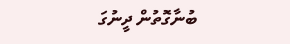ބުނާގޮތުން ދީނުގަ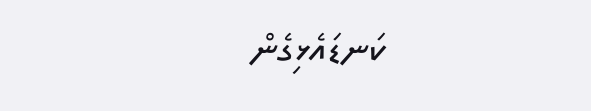ކަނޑައެޅިގެން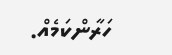ހަރާންކަމެއް.